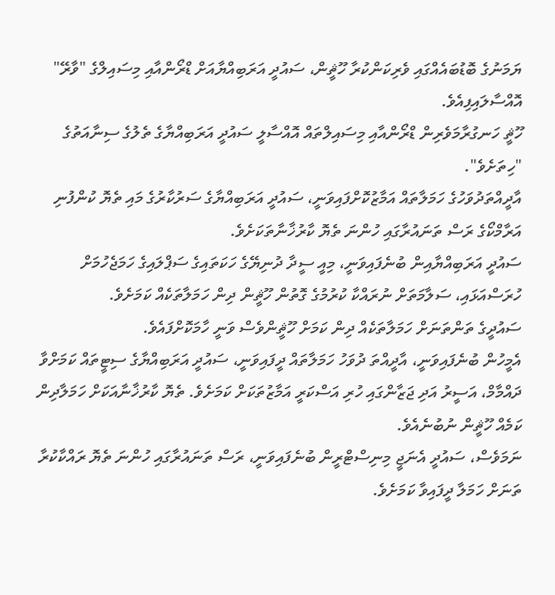ޔަމަނުގެ ބޮޑުބައެއްގައި ވެރިކަންކުރާ ހޫޘީން، ސައުދީ އަރަބިއްޔާއަށް ޑްރޯންއާއި މިސައިލްގެ "ވާރޭ" އޮއްސާލައިފިއެވެ.
ހޫޘީ ހަނގުރާމަވެރިން ޑްރޯންއާއި މިސައިލްތައް އޮއްސާލީ ސައުދީ އަރަބިއްޔާގެ ތެލުގެ ސިނާއަތުގެ "ހިތަށެވެ".
އާދީއްތަދުވަހުގެ ހަމަލާތައް އަމާޒުކޮށްފައިވަނީ، ސައުދީ އަރަބިއްޔާގެ ސަރުކާރުގެ މައި ތެޔޮ ކުންފުނި އަރާމްކޯގެ ރަސް ތަނައުރާގައި ހުންނަ ތެޔޮ ކާރުޚާނާތަކަށެވެ.
ސައުދީ އަރަބިއްޔާއިން ބުނެފައިވަނީ، މިއީ ސީދާ ދުނިޔޭގެ ހަކަތައިގެ ސަޕްލައިގެ ހަމަޖެހުމަށް ހުރަސްއަޅައި، ސަލާމަތަށް ނުރައްކާ ކުރުމުގެ ގޮތުން ހޫޘީން ދިން ހަމަލާތަކެއް ކަމަށެވެ.
ސައުދީގެ ތަންތަނަށް ހަމަލާތަކެއް ދިން ކަމަށް ހޫޘީންވެސް ވަނީ ހާމަކޮށްފައެވެ.
އެމީހުން ބުނެފައިވަނީ، އާދީއްތަ ދުވަހު ހަމަލާތައް ދީފައިވަނީ، ސައުދީ އަރަބިއްޔާގެ ސިޓީތައް ކަމަށްވާ ދައްމާމް، އަސީރު އަދި ޖަޒާންގައި ހުރި އަސްކަރީ އަމާޒުތަކަށް ކަމަށެވެ. ތެޔޮ ކާރުޚާނާއަކަށް ހަމަލާދިން ކަމެއް ހޫޘީން ނުބުނެއެވެ.
ނަމަވެސް، ސައުދީ އެނަޖީ މިނިސްޓްރީން ބުނެފައިވަނީ، ރަސް ތަނައުރާގައި ހުންނަ ތެޔޮ ރައްކާކުރާ ތަނަށް ހަމަލާ ދީފައިވާ ކަމަށެވެ.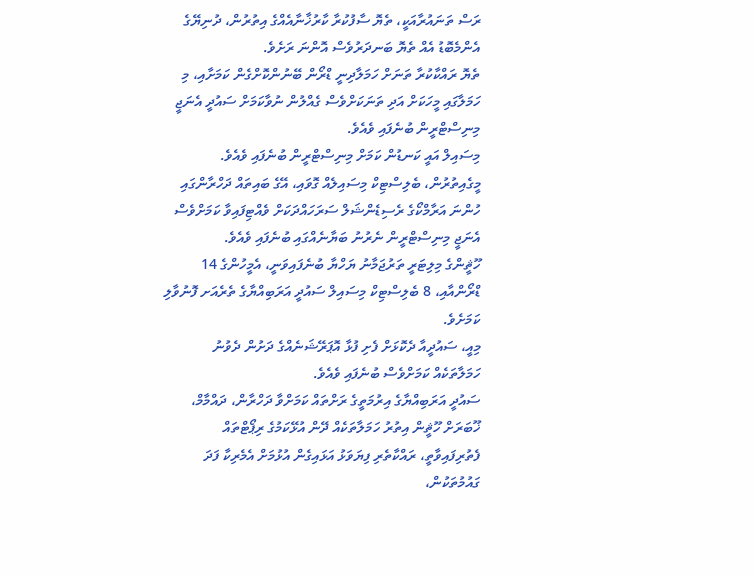ރަސް ތަނައުރާއަކީ، ތެޔޮ ސާފުކުރާ ކާރުޚާނާއެއްގެ އިތުރުން، ދުނިޔޭގެ އެންމެބޮޑު އެއް ތެޔޮ ބަނދަރުވެސް އޮންނަ ރަށެވެ.
ތެޔޮ ރައްކާކުރާ ތަނަށް ހަމަލާދިނީ ޑްރޯން ބޭނުންކޮށްގެން ކަމަށާއި، މި ހަމަލާގައި މީހަކަށް އަދި ތަނަކަށްވެސް ގެއްލުން ނުވާކަމަށް ސައުދީ އެނަޖީ މިނިސްޓްރީން ބުނެފައި ވެއެވެ.
މިސައިލް އައީ ކަނޑުން ކަމަށް މިނިސްޓްރީން ބުނެފައި ވެއެވެ.
މީގެއިތުރުން، ބެލިސްޓިކް މިސައިލެއް ގޮވައި، އޭގެ ބައިތައް ދަހްރާންގައި ހުންނަ އަރާމްކޯގެ ރެސިޑެންޝަލް ސަރަހައްދަކަށް ވެއްޓިފައިވާ ކަމަށްވެސް އެނަޖީ މިނިސްޓްރީން ނެރުނު ބަޔާނެއްގައި ބުނެފައި ވެއެވެ.
ހޫޘީންގެ މިލިޓަރީ ތަރުޖަމާނު ޔަހްޔާ ބުނެފައިވަނީ، އެމީހުންގެ 14 ޑްރޯންއާއި، 8 ބެލިސްޓިކް މިސައިލް ސައުދީ އަރަބިއްޔާގެ ތެރެއަށ ފޮނުވާލި ކަމަށެވެ.
މިއީ، ސައުދީއާ ދެކޮޅަށް ފެށި ފުޅާ އޮޕަރޭޝަނެއްގެ ދަށުން ދެވުނު ހަމަލާތަކެއް ކަމަށްވެސް ބުނެފައި ވެއެވެ.
ސައުދީ އަރަބިއްޔާގެ އިރުމަތީގެ ރަށްތައް ކަމަށްވާ ދަހްރާން، ދައްމާމް، ޚޫބަރަށް ހޫޘީން އިތުރު ހަމަލާތަކެއް ދޭން އުޅޭކަމުގެ ރިޕޯޓްތައް ފެތުރިފައިވާތީ، ރައްކާތެރި ފިޔަވަޅު އަޅައިގެން އުޅުމަށް އެމެރިކާ ފަދަ ގައުމުތަކުން،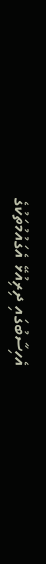އެހިސާބުގައި ދިރިއުޅޭ އެގައުމުތަކުގެ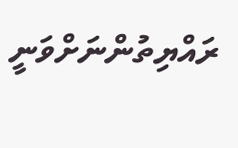ރައްޔިތުންނަށްވަނީ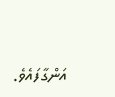އަންގާފައެވެ.